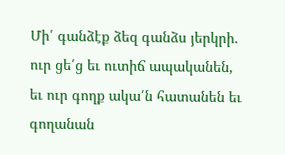Մի՛ գանձէք ձեզ գանձս յերկրի.
ուր ցե՛ց եւ ուտիճ ապականեն,
եւ ուր գողք ակա՛ն հատանեն եւ գողանան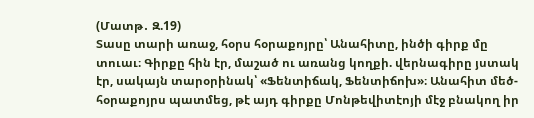(Մատթ․ Զ.19)
Տասը տարի առաջ, հօրս հօրաքոյրը՝ Անահիտը, ինծի գիրք մը տուաւ։ Գիրքը հին էր, մաշած ու առանց կողքի. վերնագիրը յստակ էր, սակայն տարօրինակ՝ «Ֆենտիճակ, Ֆենտիճոխ»։ Անահիտ մեծ-հօրաքոյրս պատմեց, թէ այդ գիրքը Մոնթեվիտէոյի մէջ բնակող իր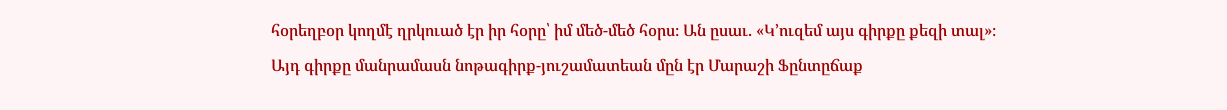հօրեղբօր կողմէ ղրկուած էր իր հօրը՝ իմ մեծ-մեծ հօրս։ Ան ըսաւ. «Կ՚ուզեմ այս գիրքը քեզի տալ»։
Այդ գիրքը մանրամասն նոթագիրք-յուշամատեան մըն էր Մարաշի Ֆընտըճաք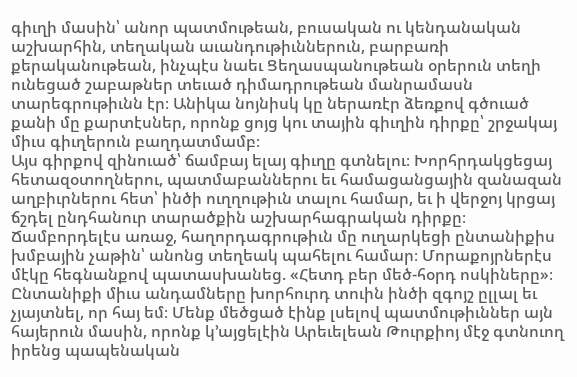գիւղի մասին՝ անոր պատմութեան, բուսական ու կենդանական աշխարհին, տեղական աւանդութիւններուն, բարբառի քերականութեան, ինչպէս նաեւ Ցեղասպանութեան օրերուն տեղի ունեցած շաբաթներ տեւած դիմադրութեան մանրամասն տարեգրութիւնն էր։ Անիկա նոյնիսկ կը ներառէր ձեռքով գծուած քանի մը քարտէսներ, որոնք ցոյց կու տային գիւղին դիրքը՝ շրջակայ միւս գիւղերուն բաղդատմամբ։
Այս գիրքով զինուած՝ ճամբայ ելայ գիւղը գտնելու։ Խորհրդակցեցայ հետազօտողներու, պատմաբաններու եւ համացանցային զանազան աղբիւրներու հետ՝ ինծի ուղղութիւն տալու համար, եւ ի վերջոյ կրցայ ճշդել ընդհանուր տարածքին աշխարհագրական դիրքը։ Ճամբորդելէս առաջ, հաղորդագրութիւն մը ուղարկեցի ընտանիքիս խմբային չաթին՝ անոնց տեղեակ պահելու համար։ Մորաքոյրներէս մէկը հեգնանքով պատասխանեց. «Հետդ բեր մեծ-հօրդ ոսկիները»։ Ընտանիքի միւս անդամները խորհուրդ տուին ինծի զգոյշ ըլլալ եւ չյայտնել, որ հայ եմ։ Մենք մեծցած էինք լսելով պատմութիւններ այն հայերուն մասին, որոնք կ՚այցելէին Արեւելեան Թուրքիոյ մէջ գտնուող իրենց պապենական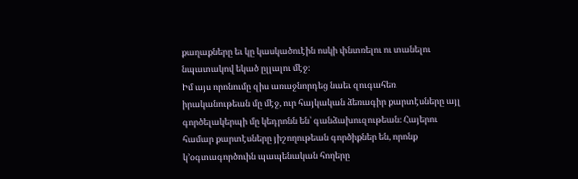քաղաքները եւ կը կասկածուէին ոսկի փնտռելու ու տանելու նպատակով եկած ըլլալու մէջ։
Իմ այս որոնումը զիս առաջնորդեց նաեւ զուգահեռ իրականութեան մը մէջ, ուր հայկական ձեռագիր քարտէսները այլ գործելակերպի մը կեդրոնն են՝ գանձախուզութեան։ Հայերու համար քարտէսները յիշողութեան գործիքներ են, որոնք կ՚օգտագործուին պապենական հողերը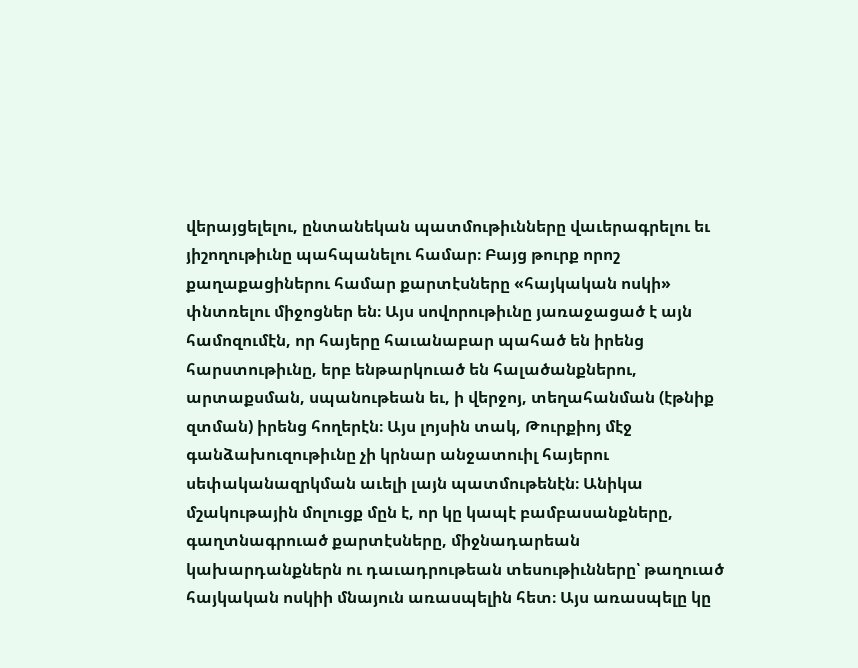վերայցելելու, ընտանեկան պատմութիւնները վաւերագրելու եւ յիշողութիւնը պահպանելու համար։ Բայց թուրք որոշ քաղաքացիներու համար քարտէսները «հայկական ոսկի» փնտռելու միջոցներ են։ Այս սովորութիւնը յառաջացած է այն համոզումէն, որ հայերը հաւանաբար պահած են իրենց հարստութիւնը, երբ ենթարկուած են հալածանքներու, արտաքսման, սպանութեան եւ, ի վերջոյ, տեղահանման (էթնիք զտման) իրենց հողերէն։ Այս լոյսին տակ, Թուրքիոյ մէջ գանձախուզութիւնը չի կրնար անջատուիլ հայերու սեփականազրկման աւելի լայն պատմութենէն։ Անիկա մշակութային մոլուցք մըն է, որ կը կապէ բամբասանքները, գաղտնագրուած քարտէսները, միջնադարեան կախարդանքներն ու դաւադրութեան տեսութիւնները՝ թաղուած հայկական ոսկիի մնայուն առասպելին հետ։ Այս առասպելը կը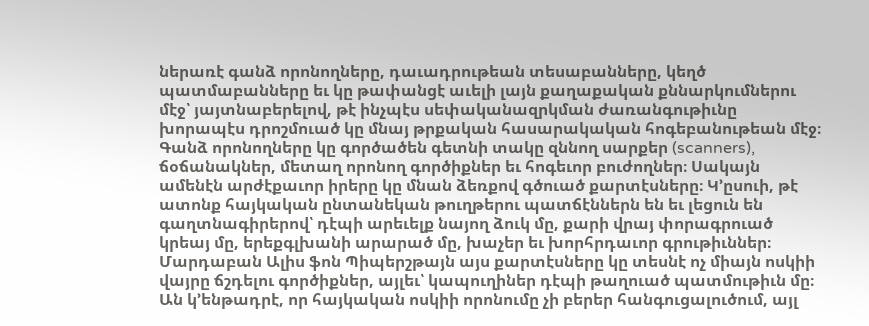ներառէ գանձ որոնողները, դաւադրութեան տեսաբանները, կեղծ պատմաբանները եւ կը թափանցէ աւելի լայն քաղաքական քննարկումներու մէջ՝ յայտնաբերելով, թէ ինչպէս սեփականազրկման ժառանգութիւնը խորապէս դրոշմուած կը մնայ թրքական հասարակական հոգեբանութեան մէջ։
Գանձ որոնողները կը գործածեն գետնի տակը զննող սարքեր (scanners), ճօճանակներ, մետաղ որոնող գործիքներ եւ հոգեւոր բուժողներ։ Սակայն ամենէն արժէքաւոր իրերը կը մնան ձեռքով գծուած քարտէսները։ Կ՚ըսուի, թէ ատոնք հայկական ընտանեկան թուղթերու պատճէններն են եւ լեցուն են գաղտնագիրերով՝ դէպի արեւելք նայող ձուկ մը, քարի վրայ փորագրուած կրեայ մը, երեքգլխանի արարած մը, խաչեր եւ խորհրդաւոր գրութիւններ։ Մարդաբան Ալիս ֆոն Պիպերշթայն այս քարտէսները կը տեսնէ ոչ միայն ոսկիի վայրը ճշդելու գործիքներ, այլեւ՝ կապուղիներ դէպի թաղուած պատմութիւն մը։ Ան կ՚ենթադրէ, որ հայկական ոսկիի որոնումը չի բերեր հանգուցալուծում, այլ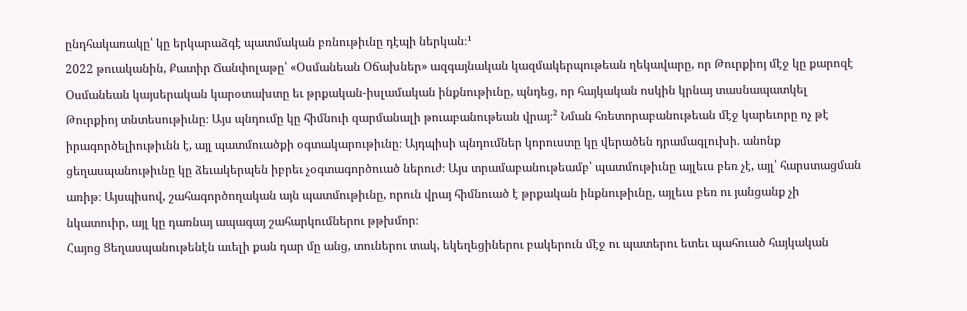ընդհակառակը՝ կը երկարաձգէ պատմական բռնութիւնը դէպի ներկան։¹
2022 թուականին, Քատիր Ճանփոլաթը՝ «Օսմանեան Օճախներ» ազգայնական կազմակերպութեան ղեկավարը, որ Թուրքիոյ մէջ կը քարոզէ Օսմանեան կայսերական կարօտախտը եւ թրքական-իսլամական ինքնութիւնը, պնդեց, որ հայկական ոսկին կրնայ տասնապատկել Թուրքիոյ տնտեսութիւնը։ Այս պնդումը կը հիմնուի զարմանալի թուաբանութեան վրայ։² Նման հռետորաբանութեան մէջ կարեւորը ոչ թէ իրագործելիութիւնն է, այլ պատմուածքի օգտակարութիւնը։ Այդպիսի պնդումներ կորուստը կը վերածեն դրամագլուխի. անոնք ցեղասպանութիւնը կը ձեւակերպեն իբրեւ չօգտագործուած ներուժ։ Այս տրամաբանութեամբ՝ պատմութիւնը այլեւս բեռ չէ, այլ՝ հարստացման առիթ։ Այսպիսով, շահագործողական այն պատմութիւնը, որուն վրայ հիմնուած է թրքական ինքնութիւնը, այլեւս բեռ ու յանցանք չի նկատուիր, այլ կը դառնայ ապագայ շահարկումներու թթխմոր։
Հայոց Ցեղասպանութենէն աւելի քան դար մը անց, տուներու տակ, եկեղեցիներու բակերուն մէջ ու պատերու ետեւ պահուած հայկական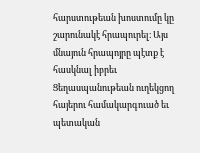հարստութեան խոստումը կը շարունակէ հրապուրել։ Այս մնայուն հրապոյրը պէտք է հասկնալ իբրեւ Ցեղասպանութեան ուղեկցող հայերու համակարգուած եւ պետական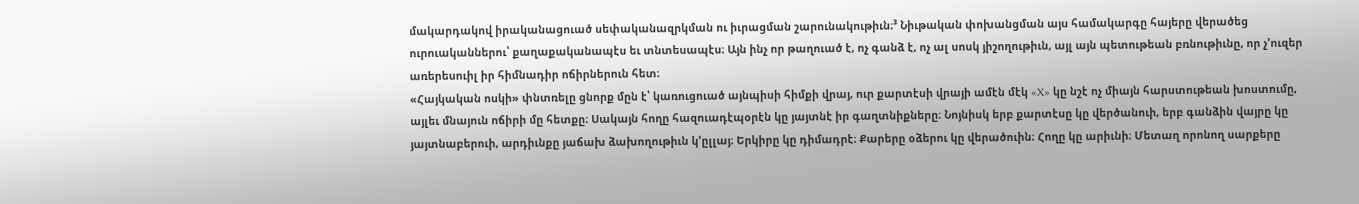մակարդակով իրականացուած սեփականազրկման ու իւրացման շարունակութիւն։³ Նիւթական փոխանցման այս համակարգը հայերը վերածեց ուրուականներու՝ քաղաքականապէս եւ տնտեսապէս։ Այն ինչ որ թաղուած է, ոչ գանձ է, ոչ ալ սոսկ յիշողութիւն, այլ այն պետութեան բռնութիւնը, որ չ՚ուզեր առերեսուիլ իր հիմնադիր ոճիրներուն հետ։
«Հայկական ոսկի» փնտռելը ցնորք մըն է՝ կառուցուած այնպիսի հիմքի վրայ, ուր քարտէսի վրայի ամէն մէկ «X» կը նշէ ոչ միայն հարստութեան խոստումը, այլեւ մնայուն ոճիրի մը հետքը։ Սակայն հողը հազուադէպօրէն կը յայտնէ իր գաղտնիքները։ Նոյնիսկ երբ քարտէսը կը վերծանուի, երբ գանձին վայրը կը յայտնաբերուի, արդիւնքը յաճախ ձախողութիւն կ՚ըլլայ։ Երկիրը կը դիմադրէ։ Քարերը օձերու կը վերածուին։ Հողը կը արիւնի։ Մետաղ որոնող սարքերը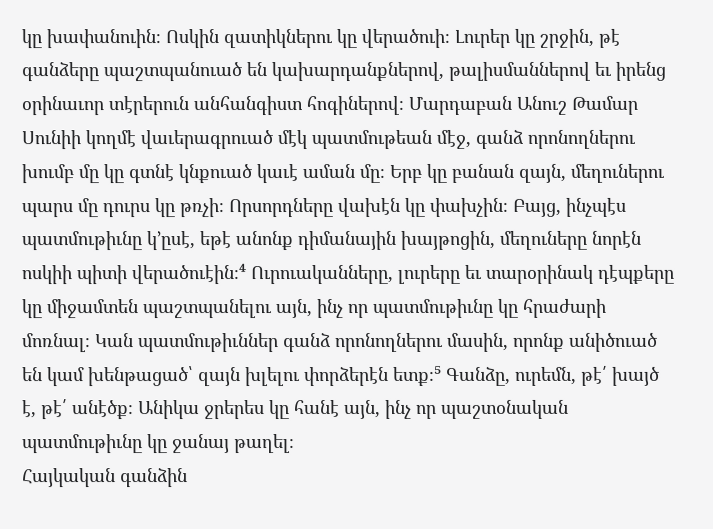կը խափանուին։ Ոսկին զատիկներու կը վերածուի։ Լուրեր կը շրջին, թէ գանձերը պաշտպանուած են կախարդանքներով, թալիսմաններով եւ իրենց օրինաւոր տէրերուն անհանգիստ հոգիներով։ Մարդաբան Անուշ Թամար Սունիի կողմէ վաւերագրուած մէկ պատմութեան մէջ, գանձ որոնողներու խումբ մը կը գտնէ կնքուած կաւէ աման մը։ Երբ կը բանան զայն, մեղուներու պարս մը դուրս կը թռչի։ Որսորդները վախէն կը փախչին։ Բայց, ինչպէս պատմութիւնը կ՚ըսէ, եթէ անոնք դիմանային խայթոցին, մեղուները նորէն ոսկիի պիտի վերածուէին։⁴ Ուրուականները, լուրերը եւ տարօրինակ դէպքերը կը միջամտեն պաշտպանելու այն, ինչ որ պատմութիւնը կը հրաժարի մոռնալ։ Կան պատմութիւններ գանձ որոնողներու մասին, որոնք անիծուած են կամ խենթացած՝ զայն խլելու փորձերէն ետք։⁵ Գանձը, ուրեմն, թէ՛ խայծ է, թէ՛ անէծք։ Անիկա ջրերես կը հանէ այն, ինչ որ պաշտօնական պատմութիւնը կը ջանայ թաղել։
Հայկական գանձին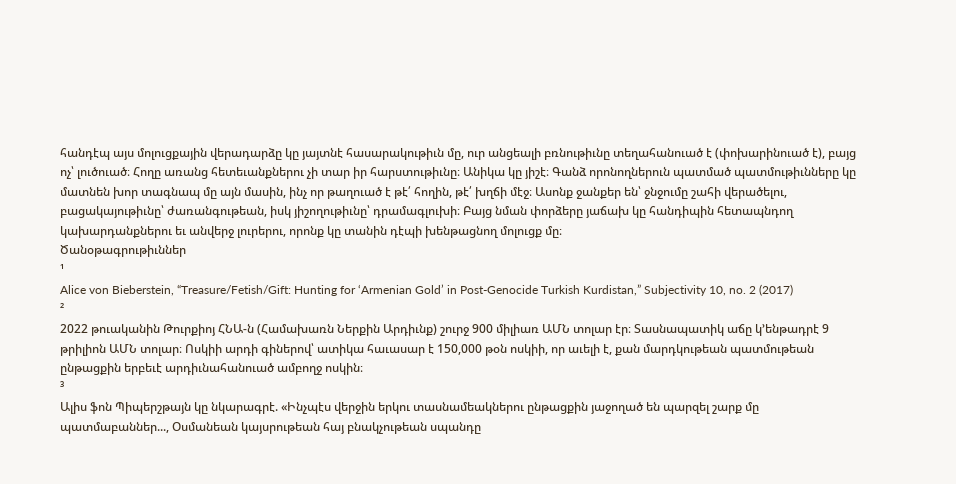հանդէպ այս մոլուցքային վերադարձը կը յայտնէ հասարակութիւն մը, ուր անցեալի բռնութիւնը տեղահանուած է (փոխարինուած է), բայց ոչ՝ լուծուած։ Հողը առանց հետեւանքներու չի տար իր հարստութիւնը։ Անիկա կը յիշէ։ Գանձ որոնողներուն պատմած պատմութիւնները կը մատնեն խոր տագնապ մը այն մասին, ինչ որ թաղուած է թէ՛ հողին, թէ՛ խղճի մէջ։ Ասոնք ջանքեր են՝ ջնջումը շահի վերածելու, բացակայութիւնը՝ ժառանգութեան, իսկ յիշողութիւնը՝ դրամագլուխի։ Բայց նման փորձերը յաճախ կը հանդիպին հետապնդող կախարդանքներու եւ անվերջ լուրերու, որոնք կը տանին դէպի խենթացնող մոլուցք մը։
Ծանօթագրութիւններ
¹
Alice von Bieberstein, “Treasure/Fetish/Gift: Hunting for ‘Armenian Gold’ in Post-Genocide Turkish Kurdistan,” Subjectivity 10, no. 2 (2017)
²
2022 թուականին Թուրքիոյ ՀՆԱ-ն (Համախառն Ներքին Արդիւնք) շուրջ 900 միլիառ ԱՄՆ տոլար էր։ Տասնապատիկ աճը կ՚ենթադրէ 9 թրիլիոն ԱՄՆ տոլար։ Ոսկիի արդի գիներով՝ ատիկա հաւասար է 150,000 թօն ոսկիի, որ աւելի է, քան մարդկութեան պատմութեան ընթացքին երբեւէ արդիւնահանուած ամբողջ ոսկին։
³
Ալիս ֆոն Պիպերշթայն կը նկարագրէ. «Ինչպէս վերջին երկու տասնամեակներու ընթացքին յաջողած են պարզել շարք մը պատմաբաններ..., Օսմանեան կայսրութեան հայ բնակչութեան սպանդը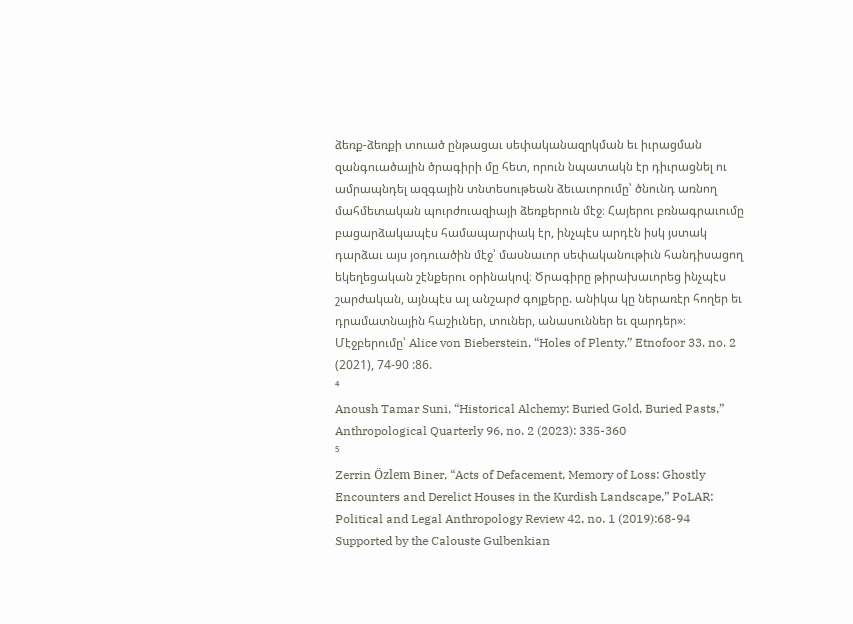ձեռք-ձեռքի տուած ընթացաւ սեփականազրկման եւ իւրացման զանգուածային ծրագիրի մը հետ, որուն նպատակն էր դիւրացնել ու ամրապնդել ազգային տնտեսութեան ձեւաւորումը՝ ծնունդ առնող մահմետական պուրժուազիայի ձեռքերուն մէջ։ Հայերու բռնագրաւումը բացարձակապէս համապարփակ էր, ինչպէս արդէն իսկ յստակ դարձաւ այս յօդուածին մէջ՝ մասնաւոր սեփականութիւն հանդիսացող եկեղեցական շէնքերու օրինակով։ Ծրագիրը թիրախաւորեց ինչպէս շարժական, այնպէս ալ անշարժ գոյքերը. անիկա կը ներառէր հողեր եւ դրամատնային հաշիւներ, տուներ, անասուններ եւ զարդեր»։ Մէջբերումը՝ Alice von Bieberstein, “Holes of Plenty,” Etnofoor 33, no. 2 (2021), 74-90 :86.
⁴
Anoush Tamar Suni, “Historical Alchemy: Buried Gold, Buried Pasts,” Anthropological Quarterly 96, no. 2 (2023): 335-360
⁵
Zerrin Özlem Biner, “Acts of Defacement, Memory of Loss: Ghostly Encounters and Derelict Houses in the Kurdish Landscape,” PoLAR: Political and Legal Anthropology Review 42, no. 1 (2019):68-94
Supported by the Calouste Gulbenkian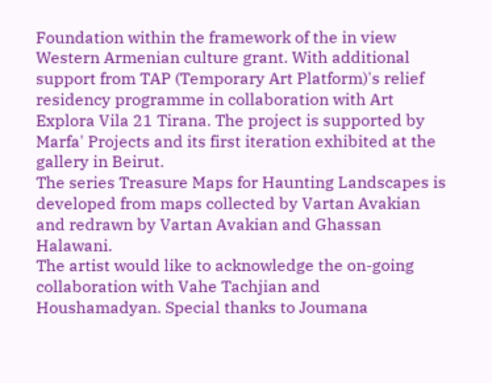Foundation within the framework of the in view Western Armenian culture grant. With additional support from TAP (Temporary Art Platform)'s relief residency programme in collaboration with Art Explora Vila 21 Tirana. The project is supported by Marfa' Projects and its first iteration exhibited at the gallery in Beirut.
The series Treasure Maps for Haunting Landscapes is developed from maps collected by Vartan Avakian and redrawn by Vartan Avakian and Ghassan Halawani.
The artist would like to acknowledge the on-going collaboration with Vahe Tachjian and Houshamadyan. Special thanks to Joumana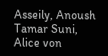Asseily, Anoush Tamar Suni, Alice von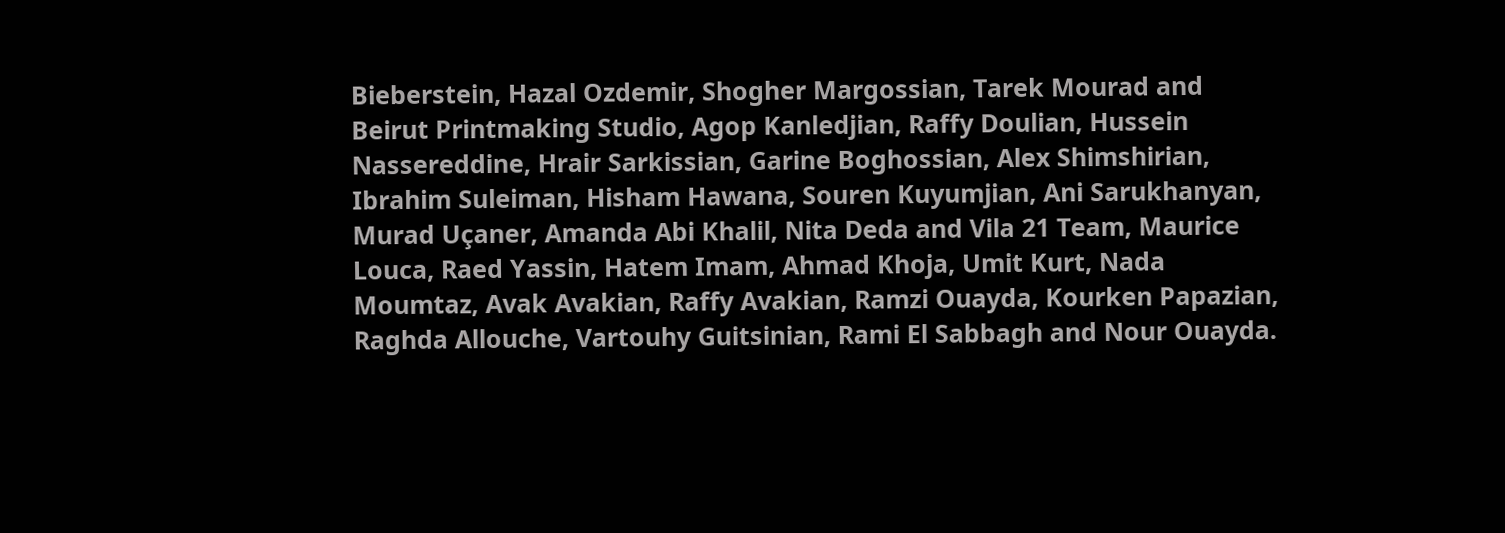Bieberstein, Hazal Ozdemir, Shogher Margossian, Tarek Mourad and Beirut Printmaking Studio, Agop Kanledjian, Raffy Doulian, Hussein Nassereddine, Hrair Sarkissian, Garine Boghossian, Alex Shimshirian, Ibrahim Suleiman, Hisham Hawana, Souren Kuyumjian, Ani Sarukhanyan, Murad Uçaner, Amanda Abi Khalil, Nita Deda and Vila 21 Team, Maurice Louca, Raed Yassin, Hatem Imam, Ahmad Khoja, Umit Kurt, Nada Moumtaz, Avak Avakian, Raffy Avakian, Ramzi Ouayda, Kourken Papazian, Raghda Allouche, Vartouhy Guitsinian, Rami El Sabbagh and Nour Ouayda.